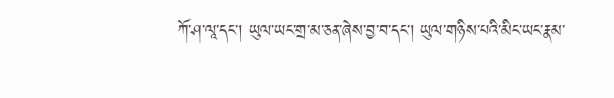ཀོ་ཤ་ལཱ་དང་། ཡུལ་ཡང་གྲ་མ་ཅན་ཞེས་བྱ་བ་དང་། ཡུལ་གཉིས་པའི་མིང་ཡང་རྣམ་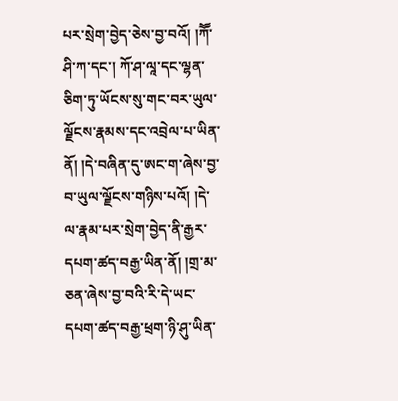པར་སྲེག་བྱེད་ཅེས་བྱ་བའོ། །ཀཽ་ཤི་ཀ་དང་། ཀོ་ཤ་ལཱ་དང་ལྷན་ཅིག་ཏུ་ཡོངས་སུ་གང་བར་ཡུལ་ལྗོངས་རྣམས་དང་འབྲེལ་པ་ཡིན་ནོ། །དེ་བཞིན་དུ་ཨང་ག་ཞེས་བྱ་བ་ཡུལ་ལྗོངས་གཉིས་པའོ། །དེ་ལ་རྣམ་པར་སྲེག་བྱེད་ནི་རྒྱར་དཔག་ཚད་བརྒྱ་ཡིན་ནོ། །གྲ་མ་ཅན་ཞེས་བྱ་བའི་རི་དེ་ཡང་དཔག་ཚད་བརྒྱ་ཕྲག་ཉི་ཤུ་ཡིན་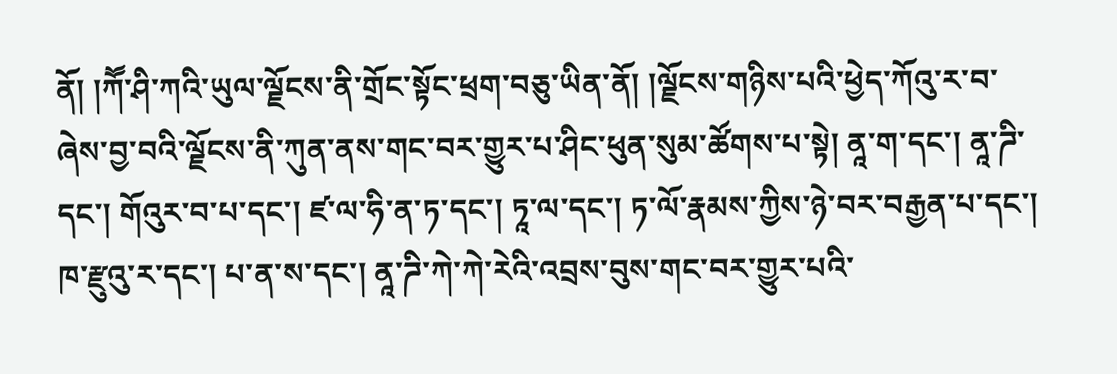ནོ། །ཀཽ་ཤི་ཀའི་ཡུལ་ལྗོངས་ནི་གྲོང་སྟོང་ཕྲག་བཅུ་ཡིན་ནོ། །ལྗོངས་གཉིས་པའི་ཕྱེད་ཀོའུ་ར་བ་ཞེས་བྱ་བའི་ལྗོངས་ནི་ཀུན་ནས་གང་བར་གྱུར་པ་ཤིང་ཕུན་སུམ་ཚོགས་པ་སྟེ། ནཱ་ག་དང་། ནཱ་ཌི་དང་། གོའུར་བ་པ་དང་། ཛ་ལ་ཧི་ན་ཏ་དང་། ཏཱ་ལ་དང་། ཏ་ལོ་རྣམས་ཀྱིས་ཉེ་བར་བརྒྱན་པ་དང་། ཁ་རྫུའུ་ར་དང་། པ་ན་ས་དང་། ནཱ་ཌི་ཀེ་ཀེ་རེའི་འབྲས་བུས་གང་བར་གྱུར་པའི་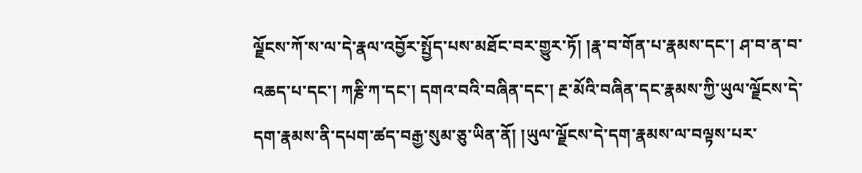ལྗོངས་ཀོ་ས་ལ་དེ་རྣལ་འབྱོར་སྤྱོད་པས་མཐོང་བར་གྱུར་ཏོ། །རྣ་བ་གོན་པ་རྣམས་དང་། ཤ་བ་ན་བ་འཆད་པ་དང་། ཀརྞི་ཀ་དང་། དགའ་བའི་བཞིན་དང་། རྔ་མོའི་བཞིན་དང་རྣམས་ཀྱི་ཡུལ་ལྗོངས་དེ་དག་རྣམས་ནི་དཔག་ཚད་བརྒྱ་སུམ་ཅུ་ཡིན་ནོ། །ཡུལ་ལྗོངས་དེ་དག་རྣམས་ལ་བལྟས་པར་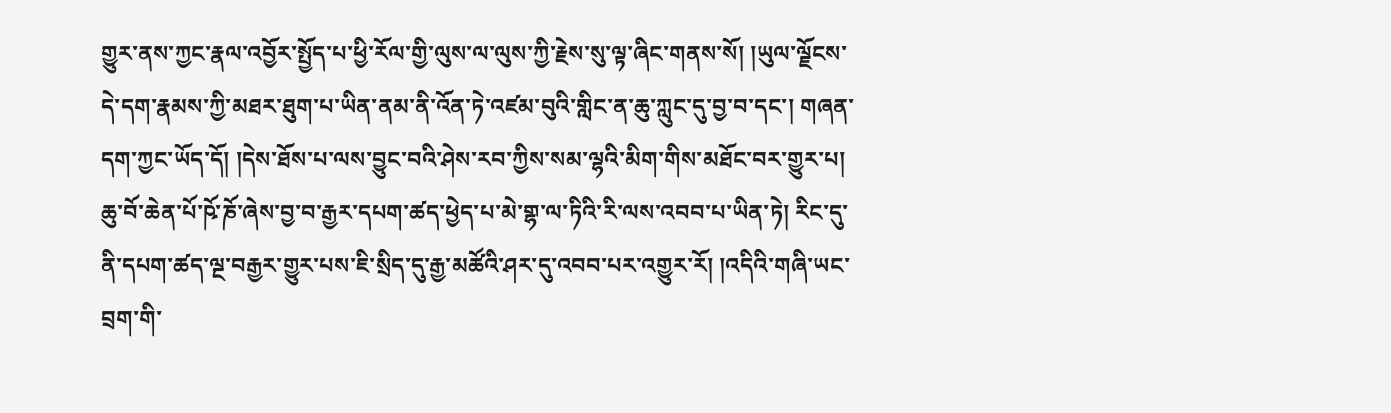གྱུར་ནས་ཀྱང་རྣལ་འབྱོར་སྤྱོད་པ་ཕྱི་རོལ་གྱི་ལུས་ལ་ལུས་ཀྱི་རྗེས་སུ་ལྟ་ཞིང་གནས་སོ། །ཡུལ་ལྗོངས་དེ་དག་རྣམས་ཀྱི་མཐར་ཐུག་པ་ཡིན་ནམ་ནི་འོན་ཏེ་འཛམ་བུའི་གླིང་ན་ཆུ་ཀླུང་དུ་བྱ་བ་དང་། གཞན་དག་ཀྱང་ཡོད་དོ། །དེས་ཐོས་པ་ལས་བྱུང་བའི་ཤེས་རབ་ཀྱིས་སམ་ལྷའི་མིག་གིས་མཐོང་བར་གྱུར་པ། ཆུ་བོ་ཆེན་པོ་ཥོ་ཎོ་ཞེས་བྱ་བ་རྒྱར་དཔག་ཚད་ཕྱེད་པ་མེ་གྷ་ལ་ཏིའི་རི་ལས་འབབ་པ་ཡིན་ཏེ། རིང་དུ་ནི་དཔག་ཚད་ལྔ་བརྒྱར་གྱུར་པས་ཇི་སྲིད་དུ་རྒྱ་མཚོའི་ཤར་དུ་འབབ་པར་འགྱུར་རོ། །འདིའི་གཞི་ཡང་བྲག་གི་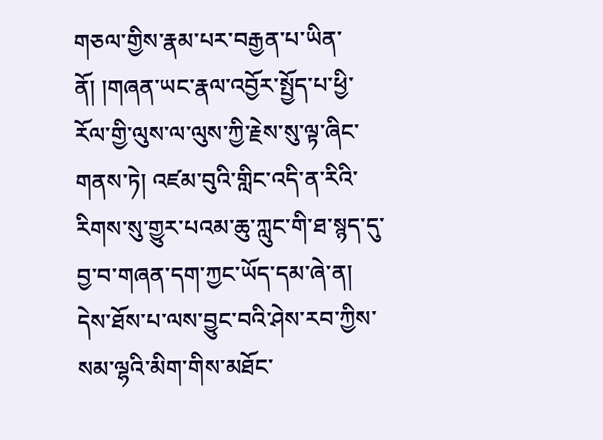གཅལ་གྱིས་རྣམ་པར་བརྒྱན་པ་ཡིན་ནོ། །གཞན་ཡང་རྣལ་འབྱོར་སྤྱོད་པ་ཕྱི་རོལ་གྱི་ལུས་ལ་ལུས་ཀྱི་རྗེས་སུ་ལྟ་ཞིང་གནས་ཏེ། འཛམ་བུའི་གླིང་འདི་ན་རིའི་རིགས་སུ་གྱུར་པའམ་ཆུ་ཀླུང་གི་ཐ་སྙད་དུ་བྱ་བ་གཞན་དག་ཀྱང་ཡོད་དམ་ཞེ་ན། དེས་ཐོས་པ་ལས་བྱུང་བའི་ཤེས་རབ་ཀྱིས་སམ་ལྷའི་མིག་གིས་མཐོང་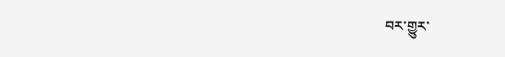བར་གྱུར་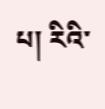པ། རིའི་